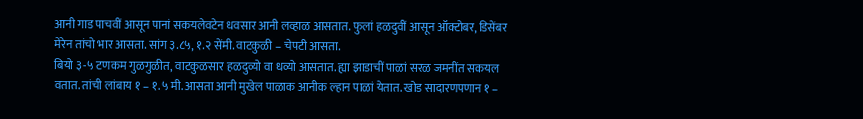आनी गाड पाचवीं आसून पानां सकयलेवटेन धवसार आनी लव्हाळ आसतात. फुलां हळदुवीं आसून ऑक्टोबर, डिसेंबर मेरेन तांचो भार आसता. सांग ३.८५, १.२ सेंमी. वाटकुळी – चेपटी आसता.
बियो ३-५ टणकम गुळगुळीत, वाटकुळसार हळदुव्यो वा धव्यो आसतात. ह्या झाडाचीं पाळां सरळ जमनींत सकयल वतात. तांची लांबाय १ – १.५ मी. आसता आनी मुखेल पाळाक आनीक ल्हान पाळां येतात. खोड सादारणपणान १ –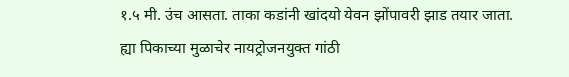१.५ मी. उंच आसता. ताका कडांनी खांदयो येवन झोंपावरी झाड तयार जाता. ह्या पिकाच्या मुळाचेर नायट्रोजनयुक्त गांठी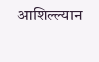आशिल्ल्यान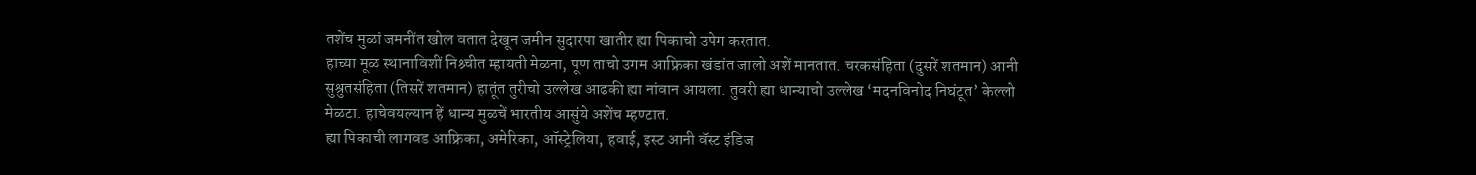तशेंच मुळां जमनींत खोल वतात देखून जमीन सुदारपा खातीर ह्या पिकाचो उपेग करतात.
हाच्या मूळ स्थानाविशीं निश्र्चीत म्हायती मेळना, पूण ताचो उगम आफ्रिका खंडांत जालो अशें मानतात. चरकसंहिता (दुसरें शतमान) आनी सुश्रुतसंहिता (तिसरें शतमान) हातूंत तुरीचो उल्लेख आढकी ह्या नांवान आयला. तुवरी ह्या धान्याचो उल्लेख ‘मदनविनोद निघंटूत’ केल्लो मेळटा. हाचेवयल्यान हें धान्य मुळचें भारतीय आसुंये अशेंच म्हण्टात.
ह्या पिकाची लागवड आफ्रिका, अमेरिका, ऑस्ट्रेलिया, हवाई, इस्ट आनी वॅस्ट इंडिज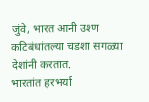जुंवे, भारत आनी उश्ण कटिबंधांतल्या चडशा सगळ्या देशांनी करतात.
भारतांत हरभर्या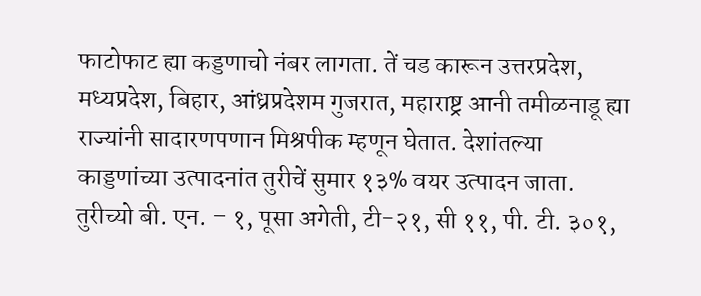फाटोफाट ह्या कड्डणाचो नंबर लागता. तें चड कारून उत्तरप्रदेश, मध्यप्रदेश, बिहार, आंध्रप्रदेशम गुजरात, महाराष्ट्र आनी तमीळनाडू ह्या राज्यांनी सादारणपणान मिश्रपीक म्हणून घेतात. देशांतल्या काड्डणांच्या उत्पादनांत तुरीचें सुमार १३% वयर उत्पादन जाता.
तुरीच्यो बी. एन. – १, पूसा अगेती, टी-२१, सी ११, पी. टी. ३०१,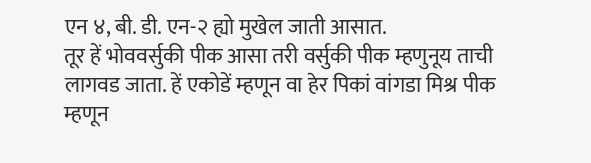एन ४, बी. डी. एन-२ ह्यो मुखेल जाती आसात.
तूर हें भोववर्सुकी पीक आसा तरी वर्सुकी पीक म्हणुनूय ताची लागवड जाता. हें एकोडें म्हणून वा हेर पिकां वांगडा मिश्र पीक म्हणून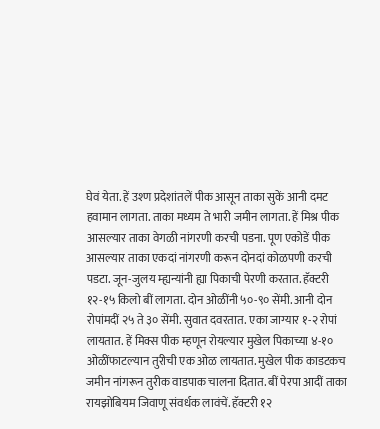घेवं येता. हें उश्ण प्रदेशांतलें पीक आसून ताका सुकें आनी दमट हवामान लागता. ताका मध्यम ते भारी जमीन लागता. हें मिश्र पीक आसल्यार ताका वेगळी नांगरणी करची पडना. पूण एकोडें पीक आसल्यार ताका एकदां नांगरणी करून दोनदां कोळपणी करची पडटा. जून-जुलय म्ह्यन्यांनी ह्या पिकाची पेरणी करतात. हॅक्टरी १२-१५ किलो बीं लागता. दोन ओळींनी ५०-९० सेंमी. आनी दोन रोपांमदीं २५ ते ३० सेंमी. सुवात दवरतात. एका जाग्यार १-२ रोपां लायतात. हें मिक्स पीक म्हणून रोयल्यार मुखेल पिकाच्या ४-१० ओळींफाटल्यान तुरीची एक ओळ लायतात. मुखेल पीक काडटकच जमीन नांगरून तुरीक वाडपाक चालना दितात. बीं पेरपा आदीं ताका रायझोबियम जिवाणू संवर्धक लावंचें. हॅक्टरी १२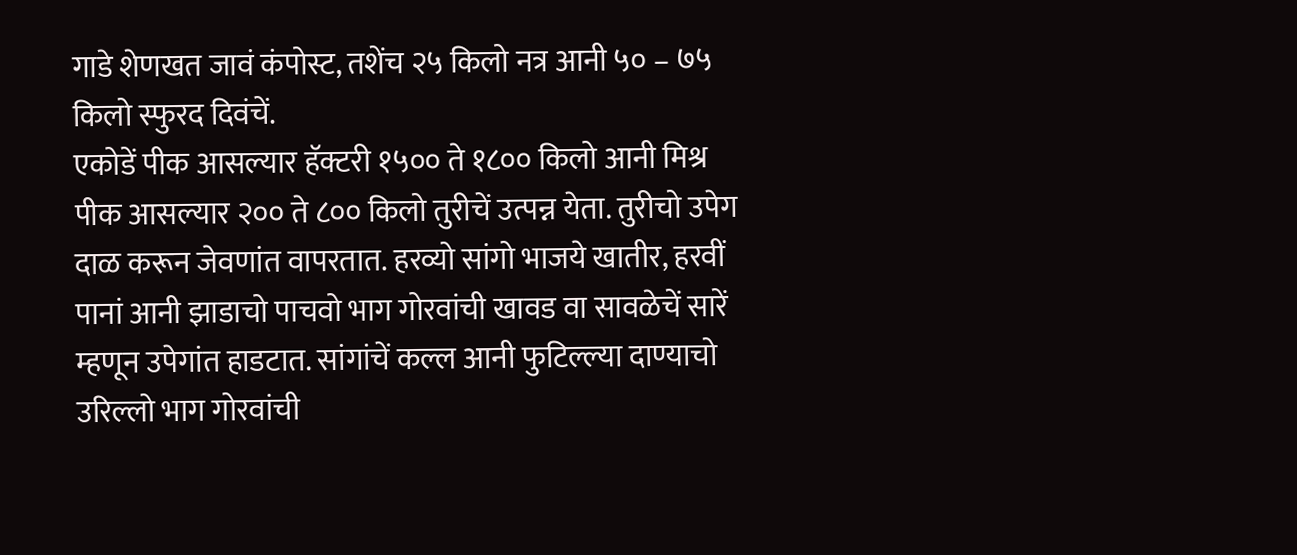गाडे शेणखत जावं कंपोस्ट, तशेंच २५ किलो नत्र आनी ५० – ७५ किलो स्फुरद दिवंचें.
एकोडें पीक आसल्यार हॅक्टरी १५०० ते १८०० किलो आनी मिश्र पीक आसल्यार २०० ते ८०० किलो तुरीचें उत्पन्न येता. तुरीचो उपेग दाळ करून जेवणांत वापरतात. हरव्यो सांगो भाजये खातीर, हरवीं पानां आनी झाडाचो पाचवो भाग गोरवांची खावड वा सावळेचें सारें म्हणून उपेगांत हाडटात. सांगांचें कल्ल आनी फुटिल्ल्या दाण्याचो उरिल्लो भाग गोरवांची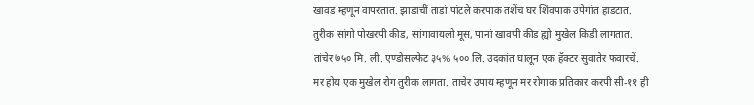खावड म्हणून वापरतात. झाडाचीं ताडां पांटले करपाक तशेंच घर शिंवपाक उपेगांत हाडटात. तुरीक सांगो पोखरपी कीड, सांगावायलो मूस, पानां खावपी कीड ह्यो मुखेल किडी लागतात. तांचेर ७५० मि. ली. एण्डोसल्फेट ३५% ५०० लि. उदकांत घालून एक हॅक्टर सुवातेर फवारचें. मर होय एक मुखेल रोग तुरीक लागता. ताचेर उपाय म्हणून मर रोगाक प्रतिकार करपी सी-११ ही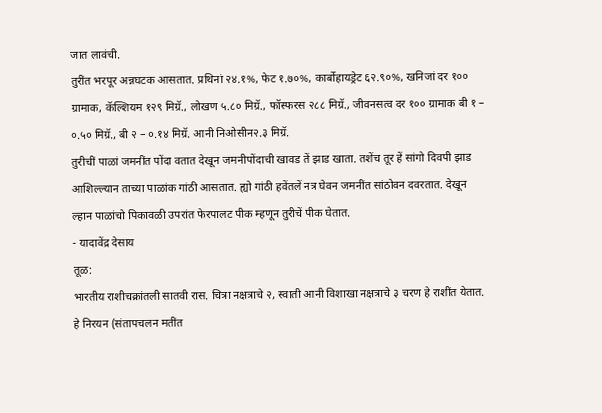जात लावंची.
तुरींत भरपूर अन्नघटक आसतात. प्रथिनां २४.१%, फेट १.७०%, कार्बोहायड्रेट ६२.९०%, खनिजां दर १०० ग्रामाक, कॅल्शियम १२९ मिग्रॅ., लोखण ५.८० मिग्रॅ., फॉस्फरस २८८ मिग्रॅ., जीवनसत्व दर १०० ग्रामाक बी १ – ०.५० मिग्रॅ., बी २ – ०.१४ मिग्रॅ. आनी निओसीन२.३ मिग्रॅ.
तुरीचीं पाळां जमनींत पोंदा वतात देखून जमनीपोंदाची खावड तें झाड खाता. तशेंच तूर हें सांगो दिवपी झाड आशिल्ल्यान ताच्या पाळांक गांठी आसतात. ह्यो गांठी हवेंतलें नत्र घेवन जमनींत सांठोवन दवरतात. देखून ल्हान पाळांचो पिकावळी उपरांत फेरपालट पीक म्हणून तुरीचें पीक घेतात.
- यादावेंद्र देसाय
तूळ:
भारतीय राशीचक्रांतली सातवी रास. चित्रा नक्षत्राचे २, स्वाती आनी विशाखा नक्षत्राचे ३ चरण हे राशींत येतात. हे निरयन (संतापचलन मतींत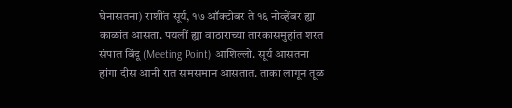घेनासतना) राशींत सूर्य, १७ ऑक्टोबर ते १६ नोव्हेंबर ह्या काळांत आसता. पयलीं ह्या वाठाराच्या तारकासमुहांत शरत संपात बिंदू (Meeting Point) आशिल्लो. सूर्य आसतना हांगा दीस आनी रात समसमान आसतात. ताका लागून तूळ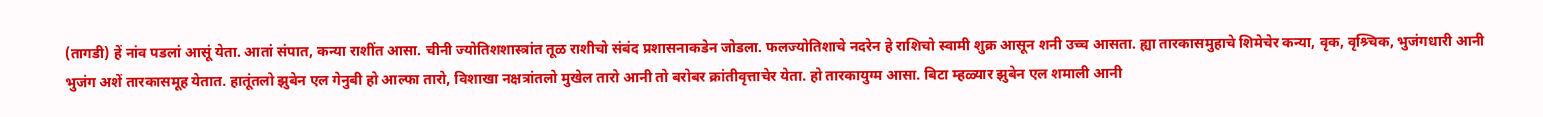(तागडी) हें नांव पडलां आसूं येता. आतां संपात, कन्या राशींत आसा. चीनी ज्योतिशशास्त्रांत तूळ राशीचो संबंद प्रशासनाकडेन जोडला. फलज्योतिशाचे नदरेन हे राशिचो स्वामी शुक्र आसून शनी उच्च आसता. ह्या तारकासमुहाचे शिमेचेर कन्या, वृक, वृश्र्चिक, भुजंगधारी आनी भुजंग अशें तारकासमूह येतात. हातूंतलो झुबेन एल गेनुबी हो आल्फा तारो, विशाखा नक्षत्रांतलो मुखेल तारो आनी तो बरोबर क्रांतीवृत्ताचेर येता. हो तारकायुग्म आसा. बिटा म्हळ्यार झुबेन एल शमाली आनी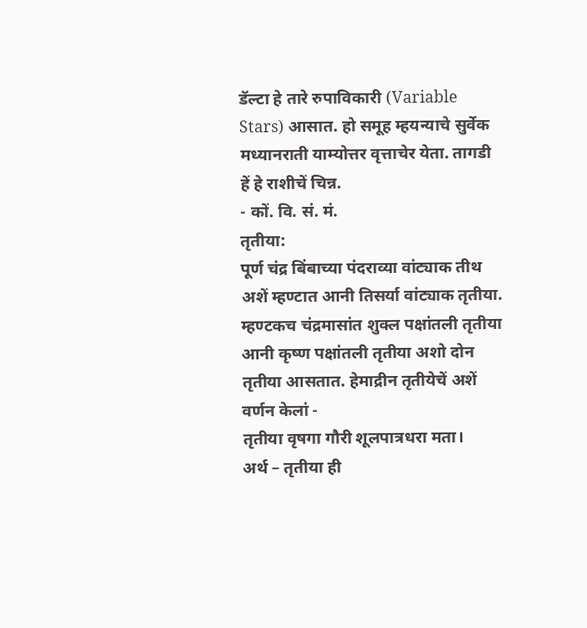डॅल्टा हे तारे रुपाविकारी (Variable Stars) आसात. हो समूह म्हयन्याचे सुर्वेक मध्यानराती याम्योत्तर वृत्ताचेर येता. तागडी हें हे राशीचें चिन्न.
- कों. वि. सं. मं.
तृतीया:
पूर्ण चंद्र बिंबाच्या पंदराव्या वांट्याक तीथ अशें म्हण्टात आनी तिसर्या वांट्याक तृतीया. म्हण्टकच चंद्रमासांत शुक्ल पक्षांतली तृतीया आनी कृष्ण पक्षांतली तृतीया अशो दोन तृतीया आसतात. हेमाद्रीन तृतीयेचें अशें वर्णन केलां -
तृतीया वृषगा गौरी शूलपात्रधरा मता।
अर्थ – तृतीया ही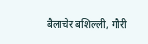बैलाचेर बशिल्ली, गौरी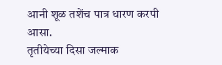आनी शूळ तशेंच पात्र धारण करपी आसा.
तृतीयेच्या दिसा जल्माक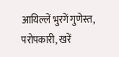आयिल्लें भुरगें गुणेस्त, परोपकारी, खरें